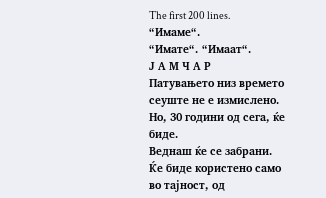The first 200 lines.
“Имаме“.
“Имате“. “Имаат“.
Ј А М Ч А Р
Патувањето низ времето сеуште не е измислено.
Но, 30 години од сега, ќе биде.
Веднаш ќе се забрани.
Ќе биде користено само во тајност, од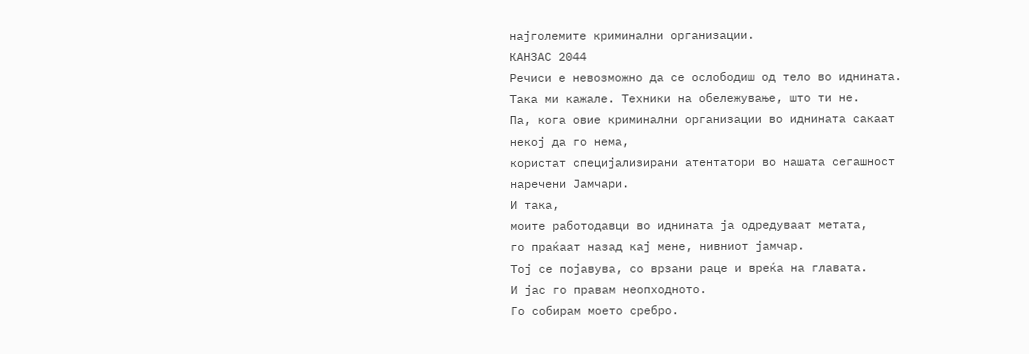најголемите криминални организации.
КАНЗАС 2044
Речиси е невозможно да се ослободиш од тело во иднината.
Така ми кажале. Техники на обележување, што ти не.
Па, кога овие криминални организации во иднината сакаат некој да го нема,
користат специјализирани атентатори во нашата сегашност наречени Јамчари.
И така,
моите работодавци во иднината ја одредуваат метата,
го праќаат назад кај мене, нивниот јамчар.
Тој се појавува, со врзани раце и вреќа на главата.
И јас го правам неопходното.
Го собирам моето сребро.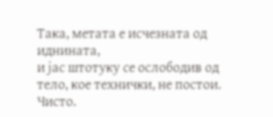Така, метата е исчезната од иднината,
и јас штотуку се ослободив од тело, кое технички, не постои.
Чисто.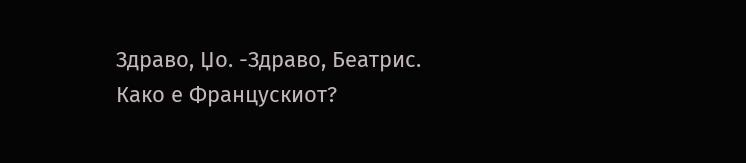Здраво, Џо. -Здраво, Беатрис.
Како е Францускиот?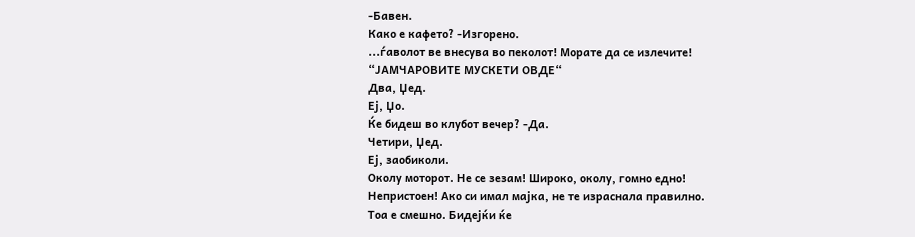-Бавен.
Како е кафето? -Изгорено.
...ѓаволот ве внесува во пеколот! Морате да се излечите!
“ЈАМЧАРОВИТЕ МУСКЕТИ ОВДЕ“
Два, Џед.
Еј, Џо.
Ќе бидеш во клубот вечер? -Да.
Четири, Џед.
Еј, заобиколи.
Околу моторот. Не се зезам! Широко, околу, гомно едно!
Непристоен! Ако си имал мајка, не те израснала правилно.
Тоа е смешно. Бидејќи ќе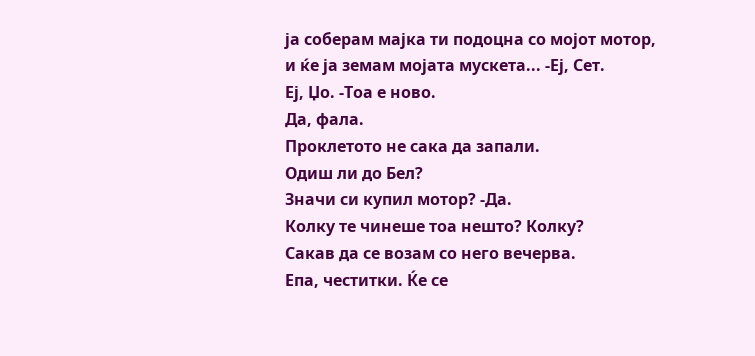ја соберам мајка ти подоцна со мојот мотор,
и ќе ја земам мојата мускета... -Еј, Сет.
Еј, Џо. -Тоа е ново.
Да, фала.
Проклетото не сака да запали.
Одиш ли до Бел?
Значи си купил мотор? -Да.
Колку те чинеше тоа нешто? Колку?
Сакав да се возам со него вечерва.
Епа, честитки. Ќе се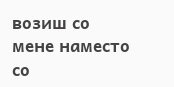возиш со мене наместо со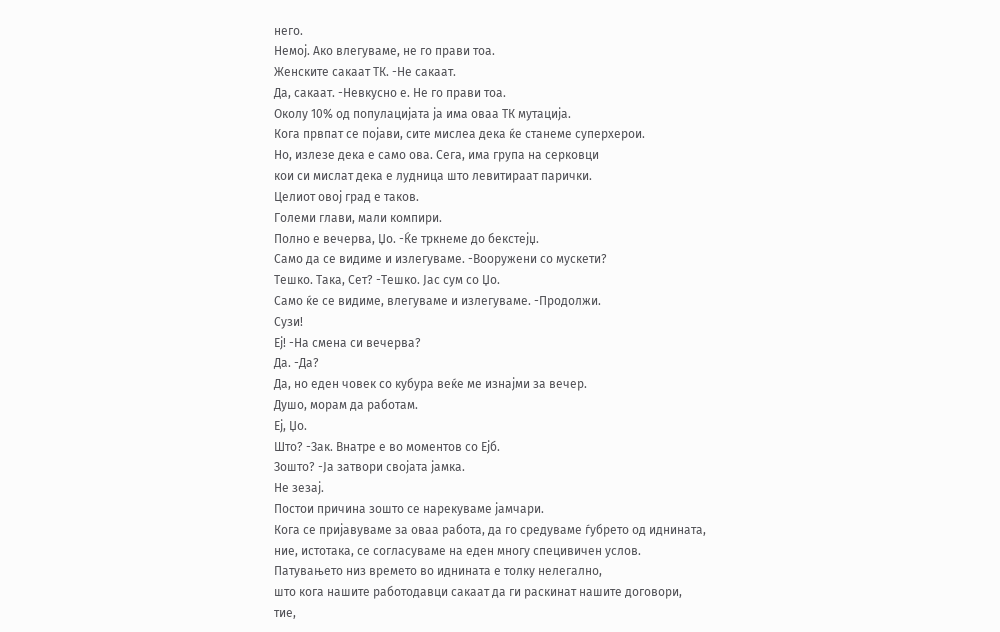него.
Немој. Ако влегуваме, не го прави тоа.
Женските сакаат ТК. -Не сакаат.
Да, сакаат. -Невкусно е. Не го прави тоа.
Околу 10% од популацијата ја има оваа ТК мутација.
Кога првпат се појави, сите мислеа дека ќе станеме суперхерои.
Но, излезе дека е само ова. Сега, има група на серковци
кои си мислат дека е лудница што левитираат парички.
Целиот овој град е таков.
Големи глави, мали компири.
Полно е вечерва, Џо. -Ќе тркнеме до бекстејџ.
Само да се видиме и излегуваме. -Вооружени со мускети?
Тешко. Така, Сет? -Тешко. Јас сум со Џо.
Само ќе се видиме, влегуваме и излегуваме. -Продолжи.
Сузи!
Еј! -На смена си вечерва?
Да. -Да?
Да, но еден човек со кубура веќе ме изнајми за вечер.
Душо, морам да работам.
Еј, Џо.
Што? -Зак. Внатре е во моментов со Ејб.
Зошто? -Ја затвори својата јамка.
Не зезај.
Постои причина зошто се нарекуваме јамчари.
Кога се пријавуваме за оваа работа, да го средуваме ѓубрето од иднината,
ние, истотака, се согласуваме на еден многу специвичен услов.
Патувањето низ времето во иднината е толку нелегално,
што кога нашите работодавци сакаат да ги раскинат нашите договори,
тие,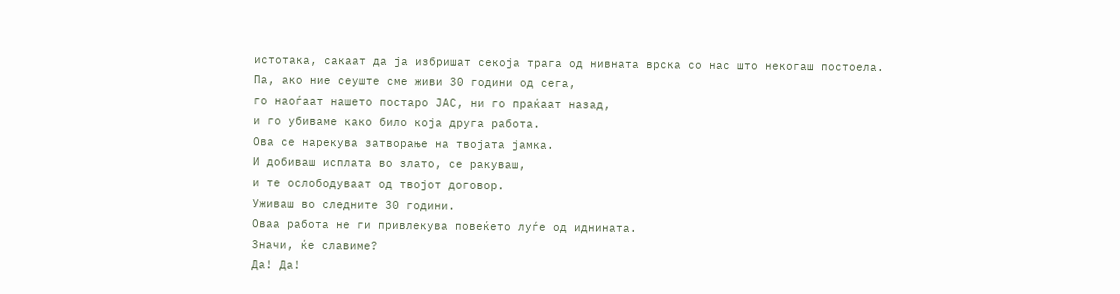истотака, сакаат да ја избришат секоја трага од нивната врска со нас што некогаш постоела.
Па, ако ние сеуште сме живи 30 години од сега,
го наоѓаат нашето постаро ЈАС, ни го праќаат назад,
и го убиваме како било која друга работа.
Ова се нарекува затворање на твојата јамка.
И добиваш исплата во злато, се ракуваш,
и те ослободуваат од твојот договор.
Уживаш во следните 30 години.
Оваа работа не ги привлекува повеќето луѓе од иднината.
Значи, ќе славиме?
Да! Да!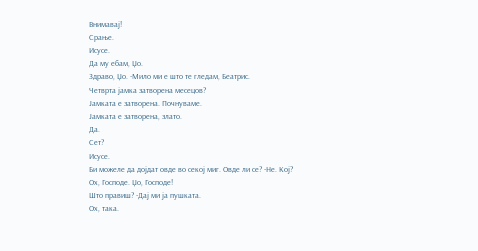Внимавај!
Срање.
Исусе.
Да му ебам, Џо.
Здраво, Џо. -Мило ми е што те гледам, Беатрис.
Четврта јамка затворена месецов?
Јамката е затворена. Почнуваме.
Јамката е затворена, злато.
Да.
Сет?
Исусе.
Би можеле да дојдат овде во секој миг. Овде ли се? -Не. Кој?
Ох, Господе. Џо, Господе!
Што правиш? -Дај ми ја пушката.
Ох, така.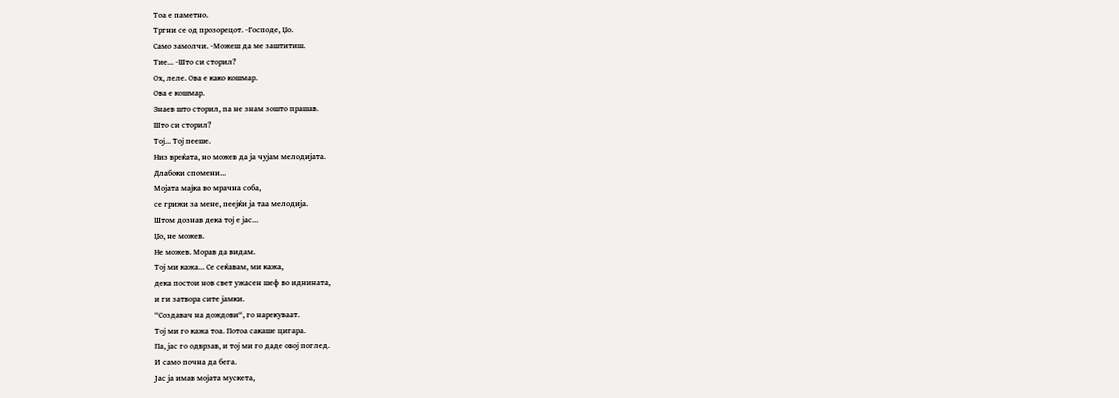Тоа е паметно.
Тргни се од прозорецот. -Господе, Џо.
Само замолчи. -Можеш да ме заштитиш.
Тие... -Што си сторил?
Ох, леле. Ова е како кошмар.
Ова е кошмар.
Знаев што сторил, па не знам зошто прашав.
Што си сторил?
Тој... Тој пееше.
Низ вреќата, но можев да ја чујам мелодијата.
Длабоки спомени...
Мојата мајка во мрачна соба,
се грижи за мене, пеејќи ја таа мелодија.
Штом дознав дека тој е јас...
Џо, не можев.
Не можев. Морав да видам.
Тој ми кажа... Се сеќавам, ми кажа,
дека постои нов свет ужасен шеф во иднината,
и ги затвора сите јамки.
“Создавач на дождови“, го нарекуваат.
Тој ми го кажа тоа. Потоа сакаше цигара.
Па, јас го одврзав, и тој ми го даде овој поглед.
И само почна да бега.
Јас ја имав мојата мускета,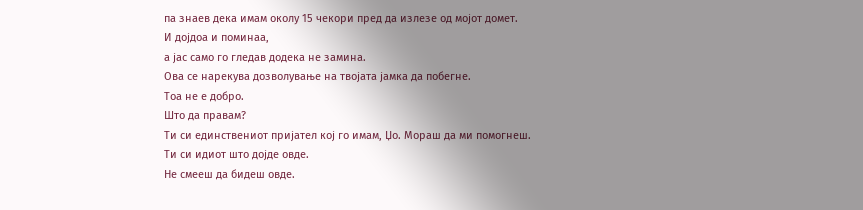па знаев дека имам околу 15 чекори пред да излезе од мојот домет.
И дојдоа и поминаа,
а јас само го гледав додека не замина.
Ова се нарекува дозволување на твојата јамка да побегне.
Тоа не е добро.
Што да правам?
Ти си единствениот пријател кој го имам, Џо. Мораш да ми помогнеш.
Ти си идиот што дојде овде.
Не смееш да бидеш овде.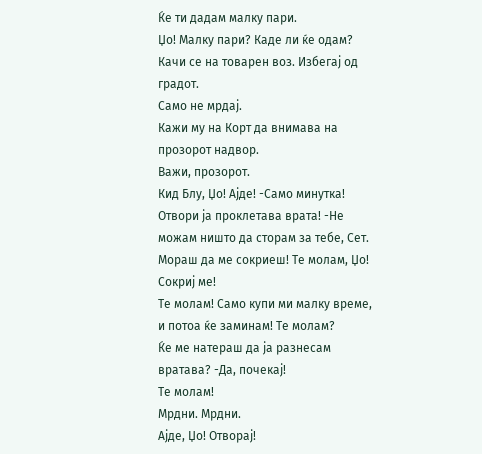Ќе ти дадам малку пари.
Џо! Малку пари? Каде ли ќе одам?
Качи се на товарен воз. Избегај од градот.
Само не мрдај.
Кажи му на Корт да внимава на прозорот надвор.
Важи, прозорот.
Кид Блу, Џо! Ајде! -Само минутка!
Отвори ја проклетава врата! -Не можам ништо да сторам за тебе, Сет.
Мораш да ме сокриеш! Те молам, Џо! Сокриј ме!
Те молам! Само купи ми малку време, и потоа ќе заминам! Те молам?
Ќе ме натераш да ја разнесам вратава? -Да, почекај!
Те молам!
Мрдни. Мрдни.
Ајде, Џо! Отворај!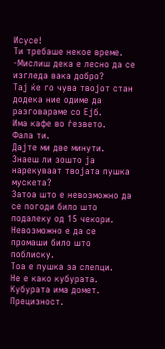Исусе!
Ти требаше некое време. -Мислиш дека е лесно да се изгледа вака добро?
Тај ќе го чува твојот стан додека ние одиме да разговараме со Ејб.
Има кафе во ѓезвето.
Фала ти.
Дајте ми две минути.
Знаеш ли зошто ја нарекуваат твојата пушка мускета?
Затоа што е невозможно да се погоди било што подалеку од 15 чекори.
Невозможно е да се промаши било што поблиску.
Тоа е пушка за слепци.
Не е како кубурата.
Кубурата има домет.
Прецизност.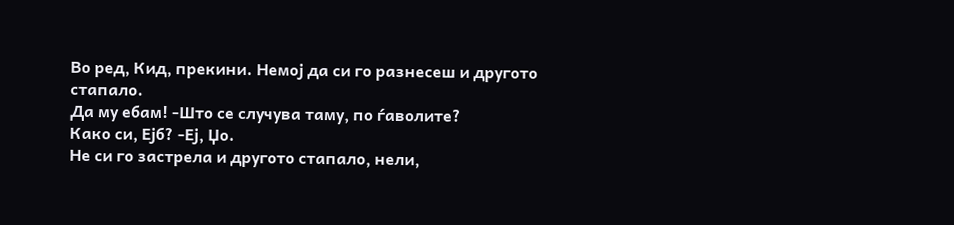Во ред, Кид, прекини. Немој да си го разнесеш и другото стапало.
Да му ебам! -Што се случува таму, по ѓаволите?
Како си, Ејб? -Еј, Џо.
Не си го застрела и другото стапало, нели,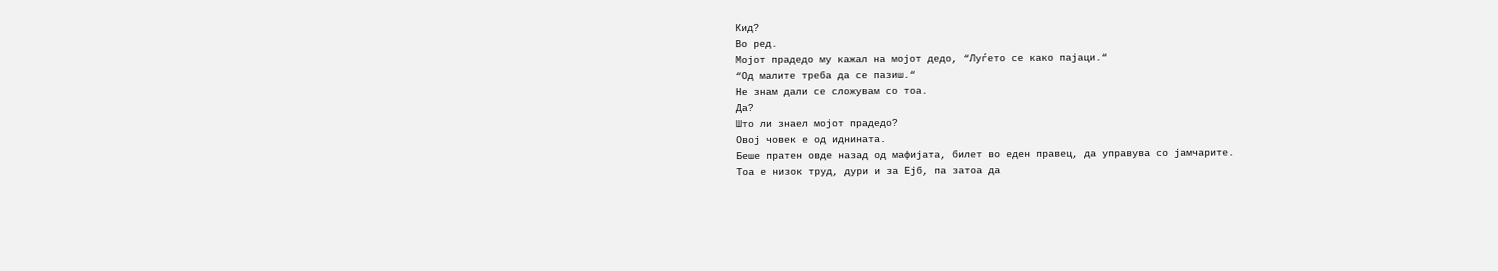Кид?
Во ред.
Мојот прадедо му кажал на мојот дедо, “Луѓето се како пајаци.“
“Од малите треба да се пазиш.“
Не знам дали се сложувам со тоа.
Да?
Што ли знаел мојот прадедо?
Овој човек е од иднината.
Беше пратен овде назад од мафијата, билет во еден правец, да управува со јамчарите.
Тоа е низок труд, дури и за Ејб, па затоа да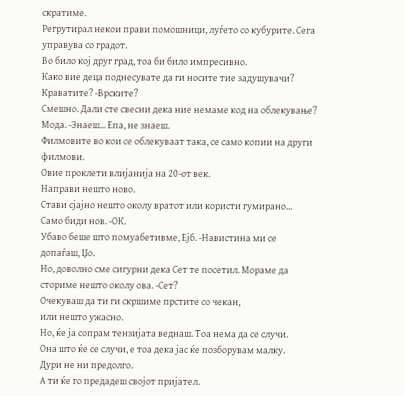скратиме.
Регрутирал некои прави помошници, луѓето со кубурите. Сега управува со градот.
Во било кој друг град, тоа би било импресивно.
Како вие деца поднесувате да ги носите тие задушувачи? Краватите? -Врските?
Смешно. Дали сте свесни дека ние немаме код на облекување?
Мода. -Знаеш... Епа, не знаеш.
Филмовите во кои се облекуваат така, се само копии на други филмови.
Овие проклети влијанија на 20-от век.
Направи нешто ново.
Стави сјајно нешто околу вратот или користи гумирано...
Само биди нов. -ОК.
Убаво беше што помуабетивме, Ејб. -Навистина ми се допаѓаш, Џо.
Но, доволно сме сигурни дека Сет те посетил. Мораме да сториме нешто околу ова. -Сет?
Очекуваш да ти ги скршиме прстите со чекан,
или нешто ужасно.
Но, ќе ја сопрам тензијата веднаш. Тоа нема да се случи.
Она што ќе се случи, е тоа дека јас ќе позборувам малку.
Дури не ни предолго.
А ти ќе го предадеш својот пријател.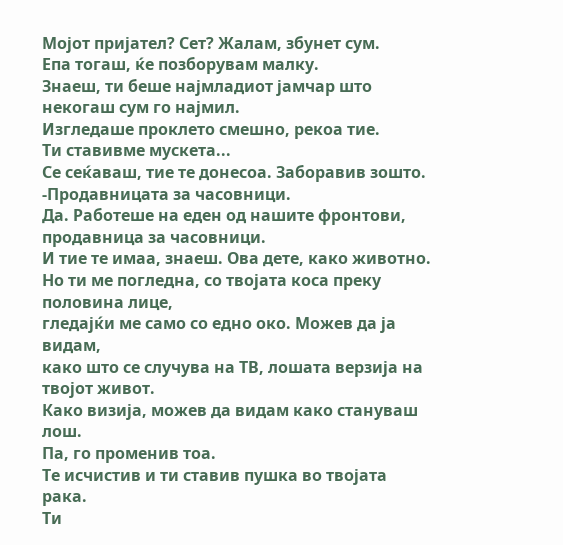Мојот пријател? Сет? Жалам, збунет сум.
Епа тогаш, ќе позборувам малку.
Знаеш, ти беше најмладиот јамчар што некогаш сум го најмил.
Изгледаше проклето смешно, рекоа тие.
Ти ставивме мускета...
Се сеќаваш, тие те донесоа. Заборавив зошто. -Продавницата за часовници.
Да. Работеше на еден од нашите фронтови, продавница за часовници.
И тие те имаа, знаеш. Ова дете, како животно.
Но ти ме погледна, со твојата коса преку половина лице,
гледајќи ме само со едно око. Можев да ја видам,
како што се случува на ТВ, лошата верзија на твојот живот.
Како визија, можев да видам како стануваш лош.
Па, го променив тоа.
Те исчистив и ти ставив пушка во твојата рака.
Ти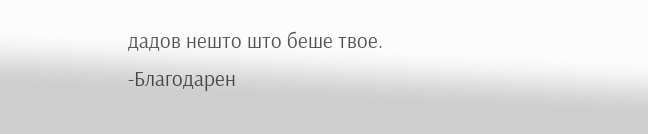дадов нешто што беше твое. -Благодарен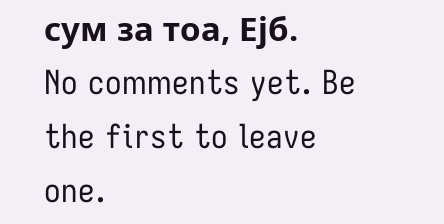сум за тоа, Ејб.
No comments yet. Be the first to leave one.